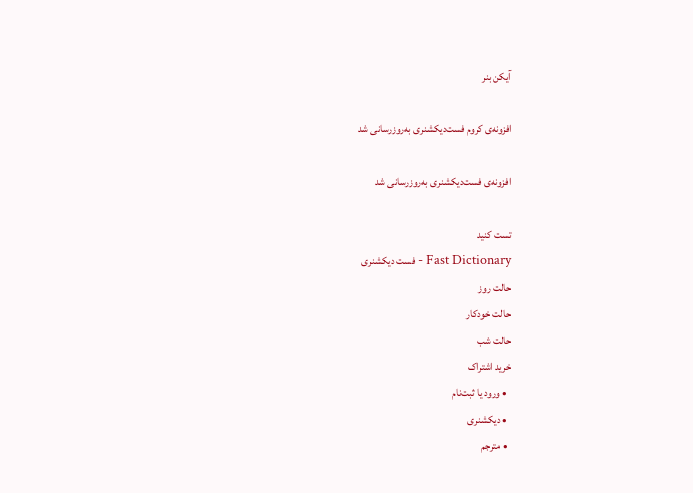آیکن بنر

افزونه‌ی کروم فست‌دیکشنری به‌روزرسانی شد

افزونه‌ی فست‌دیکشنری به‌روزرسانی شد

تست کنید
Fast Dictionary - فست دیکشنری
حالت روز
حالت خودکار
حالت شب
خرید اشتراک
  • ورود یا ثبت‌نام
  • دیکشنری
  • مترجم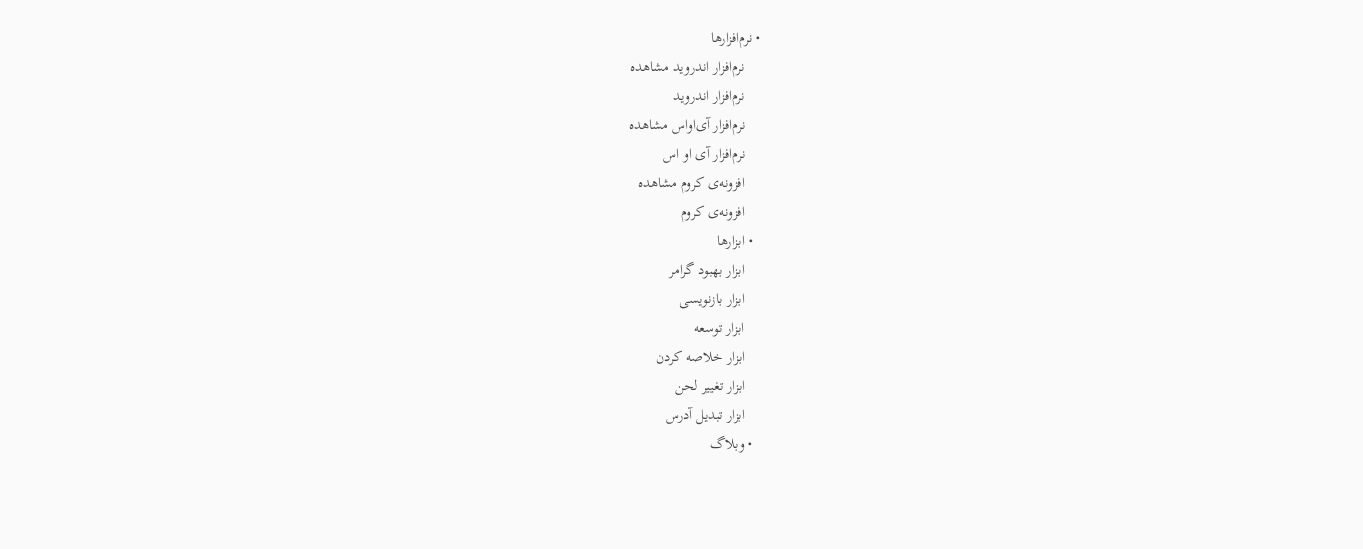• نرم‌افزار‌ها
    نرم‌افزار اندروید مشاهده
    نرم‌افزار اندروید
    نرم‌افزار آی‌او‌اس مشاهده
    نرم‌افزار آی او اس
    افزونه‌ی کروم مشاهده
    افزونه‌ی کروم
  • ابزارها
    ابزار بهبود گرامر
    ابزار بازنویسی
    ابزار توسعه
    ابزار خلاصه کردن
    ابزار تغییر لحن
    ابزار تبدیل آدرس
  • وبلاگ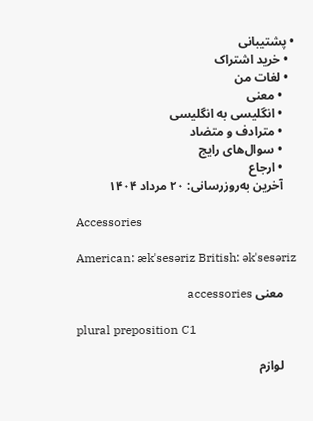• پشتیبانی
  • خرید اشتراک
  • لغات من
    • معنی
    • انگلیسی به انگلیسی
    • مترادف و متضاد
    • سوال‌های رایج
    • ارجاع
    آخرین به‌روزرسانی: ۲۰ مرداد ۱۴۰۴

    Accessories

    American: ækˈsesəriz British: əkˈsesəriz

    معنی accessories

    plural preposition C1

    لوازم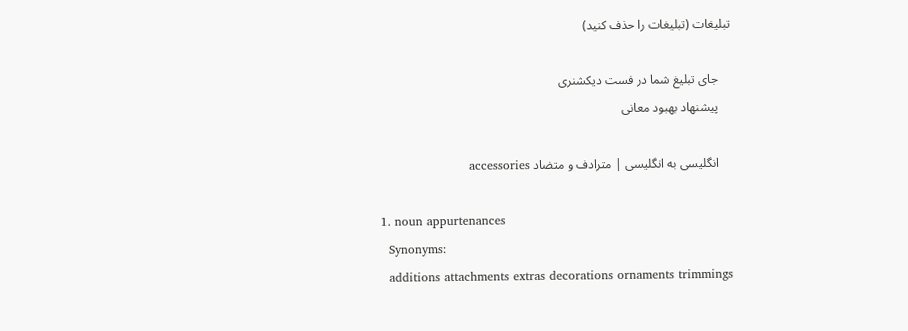تبلیغات (تبلیغات را حذف کنید)

    جای تبلیغ شما در فست دیکشنری
    پیشنهاد بهبود معانی

    انگلیسی به انگلیسی | مترادف و متضاد accessories

    1. noun appurtenances
      Synonyms:
      additions attachments extras decorations ornaments trimmings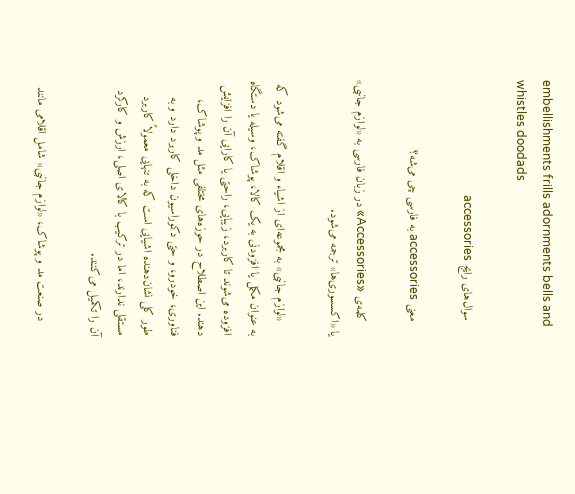embellishments frills adornments bells and whistles doodads

    سوال‌های رایج accessories

    معنی accessories به فارسی چی می‌شه؟

    کلمه‌ی «Accessories» در زبان فارسی به «لوازم جانبی» یا «اکسسوری‌ها» ترجمه می‌شود.

    «لوازم جانبی» به مجموعه‌ای از اشیاء و اقلام گفته می‌شود که به عنوان مکمل یا افزودنی به یک کالا، پوشاک، وسیله یا دستگاه افزوده می‌شوند تا کاربرد، زیبایی، راحتی یا کارایی آن را افزایش دهند. این اصطلاح در حوزه‌های مختلفی مثل مد و پوشاک، فناوری، خودرو، و حتی دکوراسیون داخلی کاربرد دارد و به طور کلی نشان‌دهنده اشیایی است که به تنهایی معمولاً کاربرد مستقلی ندارند، اما در ترکیب با کالای اصلی، ارزش و کارکرد آن را تکمیل می‌کنند.

    در صنعت مد و پوشاک، «لوازم جانبی» شامل اقلامی مانند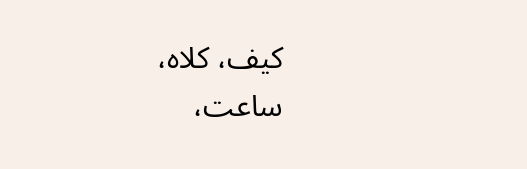کیف، کلاه، ساعت،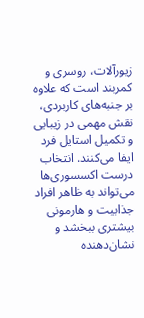زیورآلات، روسری و کمربند است که علاوه بر جنبه‌های کاربردی، نقش مهمی در زیبایی و تکمیل استایل فرد ایفا می‌کنند. انتخاب درست اکسسوری‌ها می‌تواند به ظاهر افراد جذابیت و هارمونی بیشتری ببخشد و نشان‌دهنده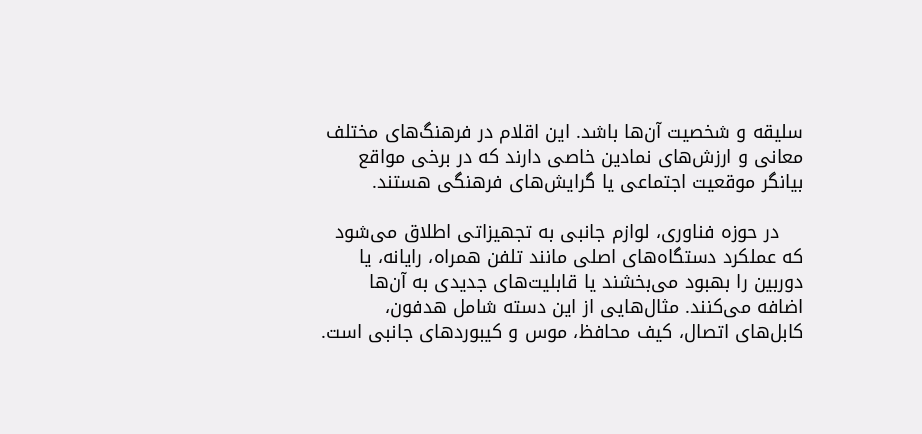سلیقه و شخصیت آن‌ها باشد. این اقلام در فرهنگ‌های مختلف معانی و ارزش‌های نمادین خاصی دارند که در برخی مواقع بیانگر موقعیت اجتماعی یا گرایش‌های فرهنگی هستند.

    در حوزه فناوری، لوازم جانبی به تجهیزاتی اطلاق می‌شود که عملکرد دستگاه‌های اصلی مانند تلفن همراه، رایانه، یا دوربین را بهبود می‌بخشند یا قابلیت‌های جدیدی به آن‌ها اضافه می‌کنند. مثال‌هایی از این دسته شامل هدفون، کابل‌های اتصال، کیف محافظ، موس و کیبوردهای جانبی است.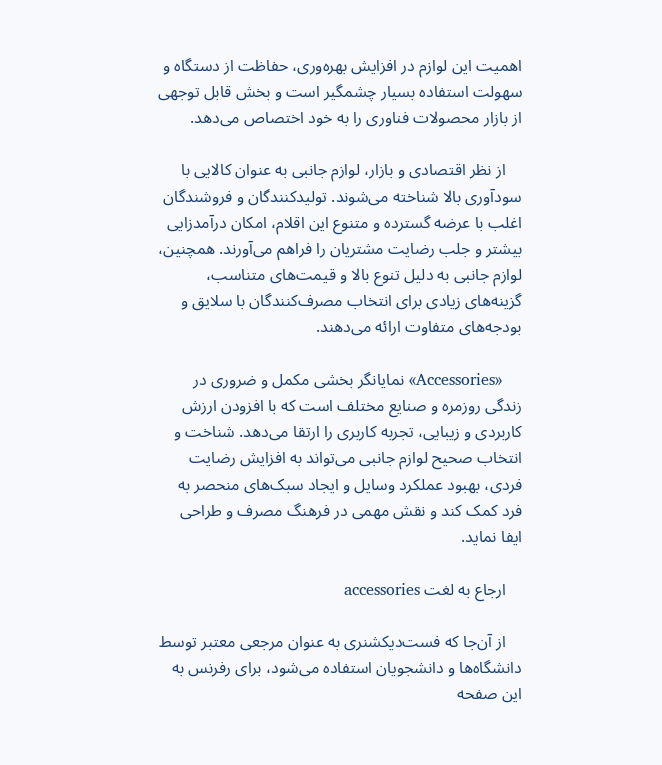اهمیت این لوازم در افزایش بهره‌وری، حفاظت از دستگاه و سهولت استفاده بسیار چشمگیر است و بخش قابل توجهی از بازار محصولات فناوری را به خود اختصاص می‌دهد.

    از نظر اقتصادی و بازار، لوازم جانبی به عنوان کالایی با سودآوری بالا شناخته می‌شوند. تولیدکنندگان و فروشندگان اغلب با عرضه گسترده و متنوع این اقلام، امکان درآمدزایی بیشتر و جلب رضایت مشتریان را فراهم می‌آورند. همچنین، لوازم جانبی به دلیل تنوع بالا و قیمت‌های متناسب، گزینه‌های زیادی برای انتخاب مصرف‌کنندگان با سلایق و بودجه‌های متفاوت ارائه می‌دهند.

    «Accessories» نمایانگر بخشی مکمل و ضروری در زندگی روزمره و صنایع مختلف است که با افزودن ارزش کاربردی و زیبایی، تجربه کاربری را ارتقا می‌دهد. شناخت و انتخاب صحیح لوازم جانبی می‌تواند به افزایش رضایت فردی، بهبود عملکرد وسایل و ایجاد سبک‌های منحصر به فرد کمک کند و نقش مهمی در فرهنگ مصرف و طراحی ایفا نماید.

    ارجاع به لغت accessories

    از آن‌جا که فست‌دیکشنری به عنوان مرجعی معتبر توسط دانشگاه‌ها و دانشجویان استفاده می‌شود، برای رفرنس به این صفحه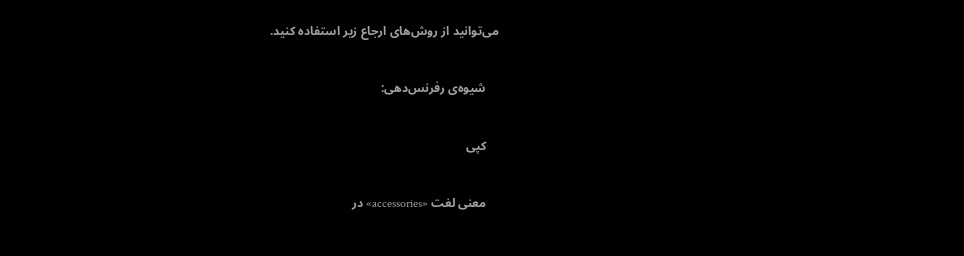می‌توانید از روش‌های ارجاع زیر استفاده کنید.

    شیوه‌ی رفرنس‌دهی:

    کپی

    معنی لغت «accessories» در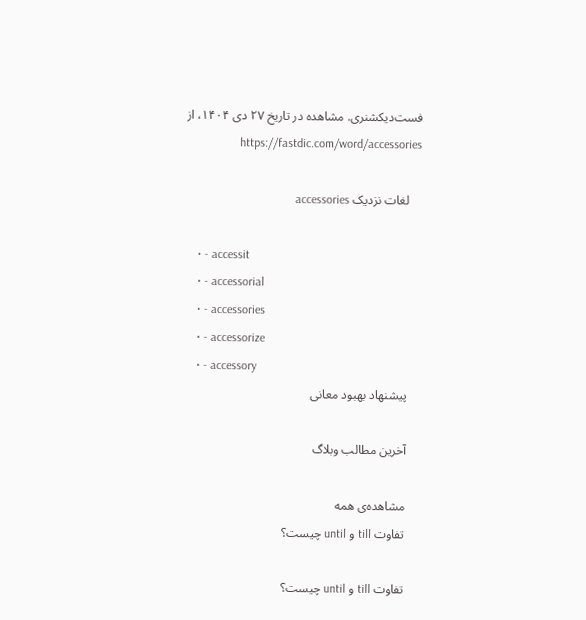فست‌دیکشنری. مشاهده در تاریخ ۲۷ دی ۱۴۰۴، از https://fastdic.com/word/accessories

    لغات نزدیک accessories

    • - accessit
    • - accessorial
    • - accessories
    • - accessorize
    • - accessory
    پیشنهاد بهبود معانی

    آخرین مطالب وبلاگ

    مشاهده‌ی همه
    تفاوت till و until چیست؟

    تفاوت till و until چیست؟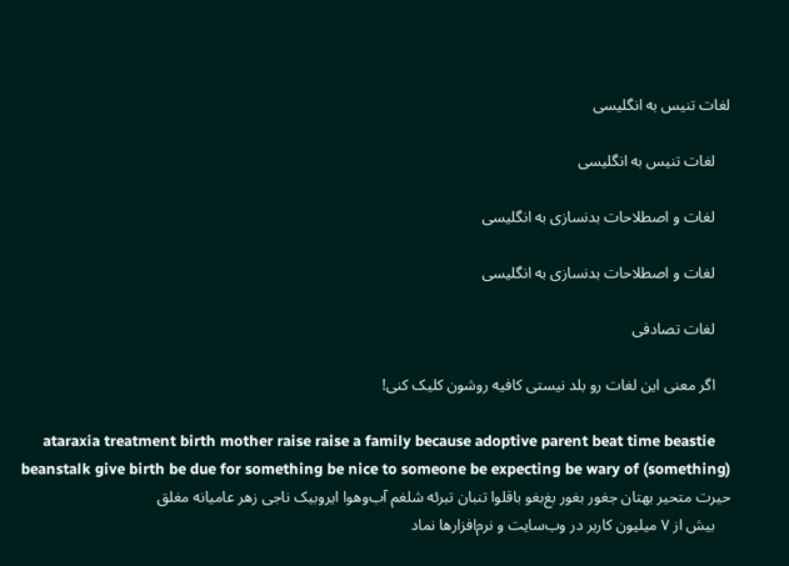لغات تنیس به انگلیسی

    لغات تنیس به انگلیسی

    لغات و اصطلاحات بدنسازی به انگلیسی

    لغات و اصطلاحات بدنسازی به انگلیسی

    لغات تصادفی

    اگر معنی این لغات رو بلد نیستی کافیه روشون کلیک کنی!

    ataraxia treatment birth mother raise raise a family because adoptive parent beat time beastie beanstalk give birth be due for something be nice to someone be expecting be wary of (something) حیرت متحیر بهتان جغور بغور بغ‌بغو باقلوا تنبان تبرئه شلغم آب‌وهوا ایروبیک ناجی زهر عامیانه مغلق
    بیش از ۷ میلیون کاربر در وب‌سایت و نرم‌افزارها نماد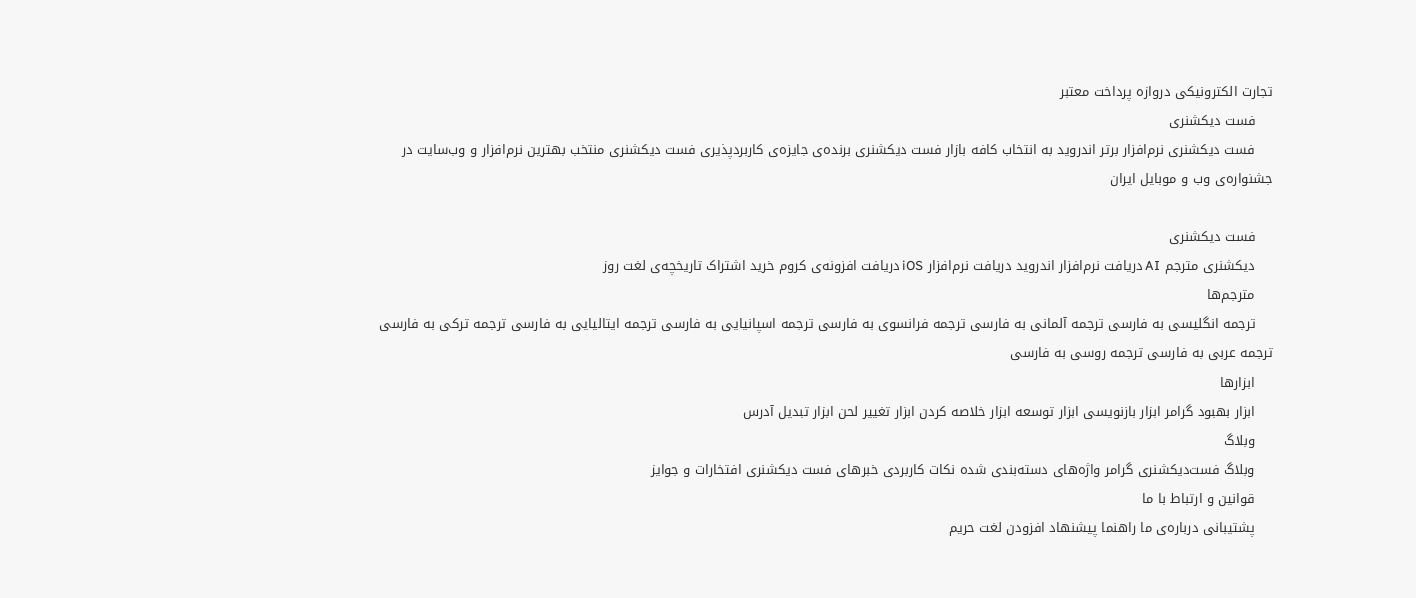تجارت الکترونیکی دروازه پرداخت معتبر
    فست دیکشنری
    فست دیکشنری نرم‌افزار برتر اندروید به انتخاب کافه بازار فست دیکشنری برنده‌ی جایزه‌ی کاربرد‌پذیری فست دیکشنری منتخب بهترین نرم‌افزار و وب‌سایت در جشنواره‌ی وب و موبایل ایران

    فست دیکشنری
    دیکشنری مترجم AI دریافت نرم‌افزار اندروید دریافت نرم‌افزار iOS دریافت افزونه‌ی کروم خرید اشتراک تاریخچه‌ی لغت روز
    مترجم‌ها
    ترجمه انگلیسی به فارسی ترجمه آلمانی به فارسی ترجمه فرانسوی به فارسی ترجمه اسپانیایی به فارسی ترجمه ایتالیایی به فارسی ترجمه ترکی به فارسی ترجمه عربی به فارسی ترجمه روسی به فارسی
    ابزارها
    ابزار بهبود گرامر ابزار بازنویسی ابزار توسعه ابزار خلاصه کردن ابزار تغییر لحن ابزار تبدیل آدرس
    وبلاگ
    وبلاگ فست‌دیکشنری گرامر واژه‌های دسته‌بندی شده نکات کاربردی خبرهای فست دیکشنری افتخارات و جوایز
    قوانین و ارتباط با ما
    پشتیبانی درباره‌ی ما راهنما پیشنهاد افزودن لغت حریم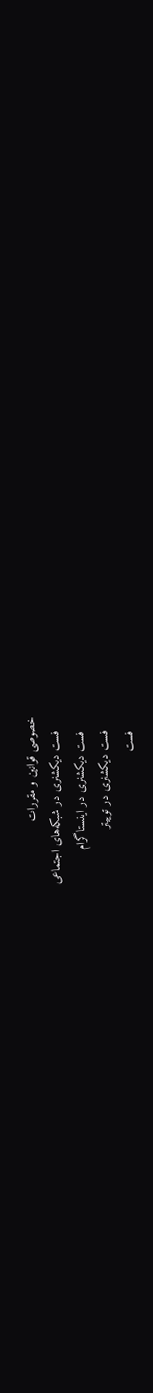خصوصی قوانین و مقررات
    فست دیکشنری در شبکه‌های اجتماعی
    فست دیکشنری در اینستاگرام
    فست دیکشنری در توییتر
    فست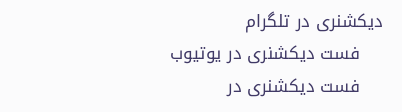دیکشنری در تلگرام
    فست دیکشنری در یوتیوب
    فست دیکشنری در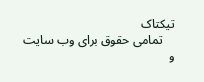تیکتاک
    تمامی حقوق برای وب سایت و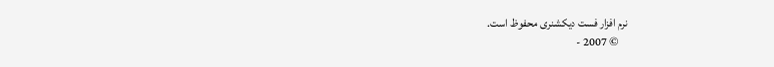نرم افزار فست دیکشنری محفوظ است.
    © 2007 -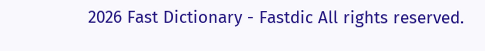2026 Fast Dictionary - Fastdic All rights reserved.